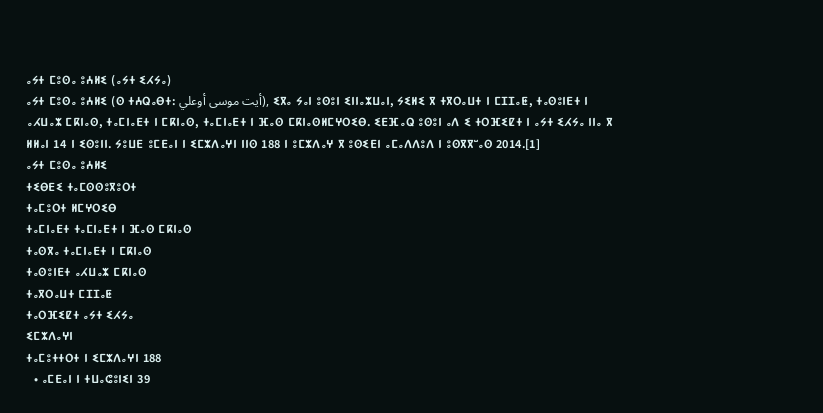ⴰⵢⵜ ⵎⵓⵙⴰ ⵓⵄⵍⵉ (ⴰⵢⵜ ⵉⵃⵢⴰ)
ⴰⵢⵜ ⵎⵓⵙⴰ ⵓⵄⵍⵉ (ⵙ ⵜⵄⵕⴰⴱⵜ: أيت موسى أوعلي), ⵉⴳⴰ ⵢⴰⵏ ⵓⵙⵓⵏ ⵉⵏⵏⴰⵣⵡⴰⵏ, ⵢⵉⵍⵉ ⴳ ⵜⴳⵔⴰⵡⵜ ⵏ ⵎⵊⵊⴰⵟ, ⵜⴰⵙⵓⵏⴹⵜ ⵏ ⴰⵃⵡⴰⵣ ⵎⴽⵏⴰⵙ, ⵜⴰⵎⵏⴰⴹⵜ ⵏ ⵎⴽⵏⴰⵙ, ⵜⴰⵎⵏⴰⴹⵜ ⵏ ⴼⴰⵙ ⵎⴽⵏⴰⵙⵍⵎⵖⵔⵉⴱ. ⵉⴹⴼⴰⵕ ⵓⵙⵓⵏ ⴰⴷ ⵉ ⵜⵔⴼⵉⵇⵜ ⵏ ⴰⵢⵜ ⵉⵃⵢⴰ ⵏⵏⴰ ⴳ ⵍⵍⴰⵏ 14 ⵏ ⵉⵙⵓⵏⵏ. ⵢⵓⵡⴹ ⵓⵎⴹⴰⵏ ⵏ ⵉⵎⵣⴷⴰⵖⵏ ⵏⵏⵙ 188 ⵏ ⵓⵎⵣⴷⴰⵖ ⴳ ⵓⵙⵉⴹⵏ ⴰⵎⴰⴷⴷⵓⴷ ⵏ ⵓⵙⴳⴳⵯⴰⵙ 2014.[1]
ⴰⵢⵜ ⵎⵓⵙⴰ ⵓⵄⵍⵉ
ⵜⵉⴱⴹⵉ ⵜⴰⵎⵙⵙⵓⴳⵓⵔⵜ
ⵜⴰⵎⵓⵔⵜ ⵍⵎⵖⵔⵉⴱ
ⵜⴰⵎⵏⴰⴹⵜ ⵜⴰⵎⵏⴰⴹⵜ ⵏ ⴼⴰⵙ ⵎⴽⵏⴰⵙ
ⵜⴰⵙⴳⴰ ⵜⴰⵎⵏⴰⴹⵜ ⵏ ⵎⴽⵏⴰⵙ
ⵜⴰⵙⵓⵏⴹⵜ ⴰⵃⵡⴰⵣ ⵎⴽⵏⴰⵙ
ⵜⴰⴳⵔⴰⵡⵜ ⵎⵊⵊⴰⵟ
ⵜⴰⵔⴼⵉⵇⵜ ⴰⵢⵜ ⵉⵃⵢⴰ
ⵉⵎⵣⴷⴰⵖⵏ
ⵜⴰⵎⵓⵜⵜⵔⵜ ⵏ ⵉⵎⵣⴷⴰⵖⵏ 188
  • ⴰⵎⴹⴰⵏ ⵏ ⵜⵡⴰⵛⵓⵏⵉⵏ 39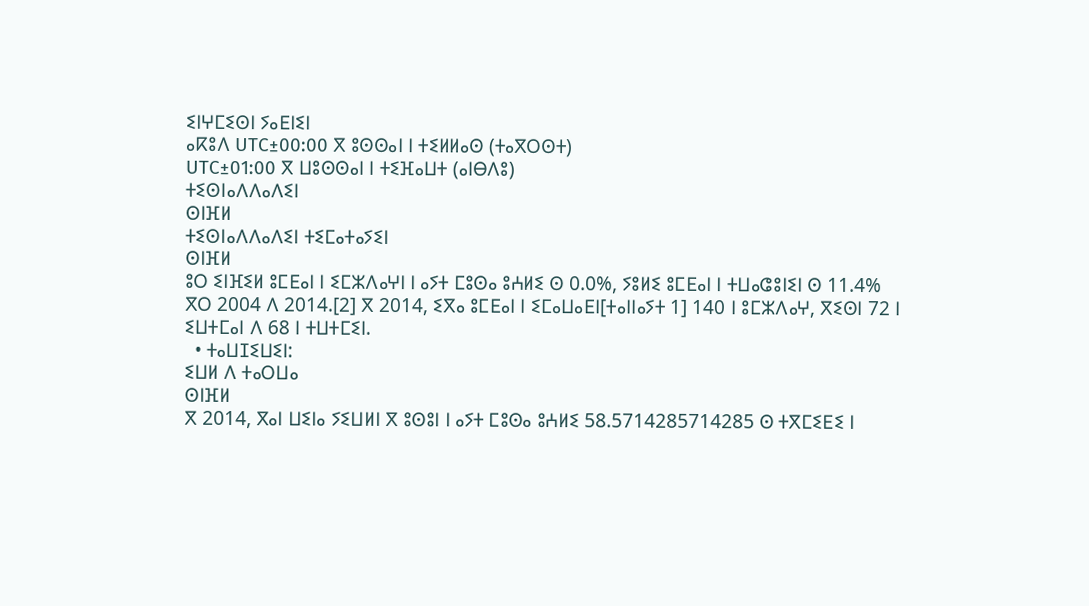ⵉⵏⵖⵎⵉⵙⵏ ⵢⴰⴹⵏⵉⵏ
ⴰⴽⵓⴷ UTC±00:00 ⴳ ⵓⵙⵙⴰⵏ ⵏ ⵜⵉⵍⵍⴰⵙ (ⵜⴰⴳⵔⵙⵜ)
UTC±01:00 ⴳ ⵡⵓⵙⵙⴰⵏ ⵏ ⵜⵉⴼⴰⵡⵜ (ⴰⵏⴱⴷⵓ)
ⵜⵉⵙⵏⴰⴷⴷⴰⴷⵉⵏ
ⵙⵏⴼⵍ
ⵜⵉⵙⵏⴰⴷⴷⴰⴷⵉⵏ ⵜⵉⵎⴰⵜⴰⵢⵉⵏ
ⵙⵏⴼⵍ
ⵓⵔ ⵉⵏⴼⵉⵍ ⵓⵎⴹⴰⵏ ⵏ ⵉⵎⵣⴷⴰⵖⵏ ⵏ ⴰⵢⵜ ⵎⵓⵙⴰ ⵓⵄⵍⵉ ⵙ 0.0%, ⵢⵓⵍⵉ ⵓⵎⴹⴰⵏ ⵏ ⵜⵡⴰⵛⵓⵏⵉⵏ ⵙ 11.4% ⴳⵔ 2004 ⴷ 2014.[2] ⴳ 2014, ⵉⴳⴰ ⵓⵎⴹⴰⵏ ⵏ ⵉⵎⴰⵡⴰⴹⵏ[ⵜⴰⵏⵏⴰⵢⵜ 1] 140 ⵏ ⵓⵎⵣⴷⴰⵖ, ⴳⵉⵙⵏ 72 ⵏ ⵉⵡⵜⵎⴰⵏ ⴷ 68 ⵏ ⵜⵡⵜⵎⵉⵏ.
  • ⵜⴰⵡⵊⵉⵡⵉⵏ:
ⵉⵡⵍ ⴷ ⵜⴰⵔⵡⴰ
ⵙⵏⴼⵍ
ⴳ 2014, ⴳⴰⵏ ⵡⵉⵏⴰ ⵢⵉⵡⵍⵏ ⴳ ⵓⵙⵓⵏ ⵏ ⴰⵢⵜ ⵎⵓⵙⴰ ⵓⵄⵍⵉ 58.5714285714285 ⵙ ⵜⴳⵎⵉⴹⵉ ⵏ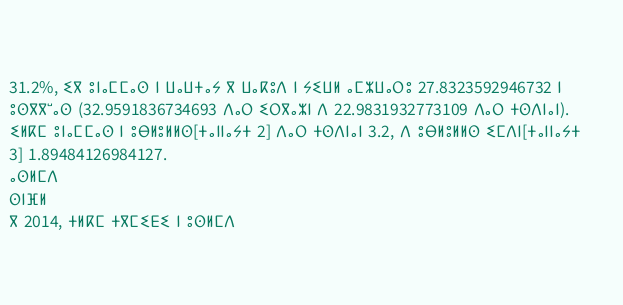31.2%, ⵉⴳ ⵓⵏⴰⵎⵎⴰⵙ ⵏ ⵡⴰⵡⵜⴰⵢ ⴳ ⵡⴰⴽⵓⴷ ⵏ ⵢⵉⵡⵍ ⴰⵎⵣⵡⴰⵔⵓ 27.8323592946732 ⵏ ⵓⵙⴳⴳⵯⴰⵙ (32.9591836734693 ⴷⴰⵔ ⵉⵔⴳⴰⵣⵏ ⴷ 22.9831932773109 ⴷⴰⵔ ⵜⵙⴷⵏⴰⵏ). ⵉⵍⴽⵎ ⵓⵏⴰⵎⵎⴰⵙ ⵏ ⵓⴱⵍⵓⵍⵍⵙ[ⵜⴰⵏⵏⴰⵢⵜ 2] ⴷⴰⵔ ⵜⵙⴷⵏⴰⵏ 3.2, ⴷ ⵓⴱⵍⵓⵍⵍⵙ ⵉⵎⴷⵏ[ⵜⴰⵏⵏⴰⵢⵜ 3] 1.89484126984127.
ⴰⵙⵍⵎⴷ
ⵙⵏⴼⵍ
ⴳ 2014, ⵜⵍⴽⵎ ⵜⴳⵎⵉⴹⵉ ⵏ ⵓⵙⵍⵎⴷ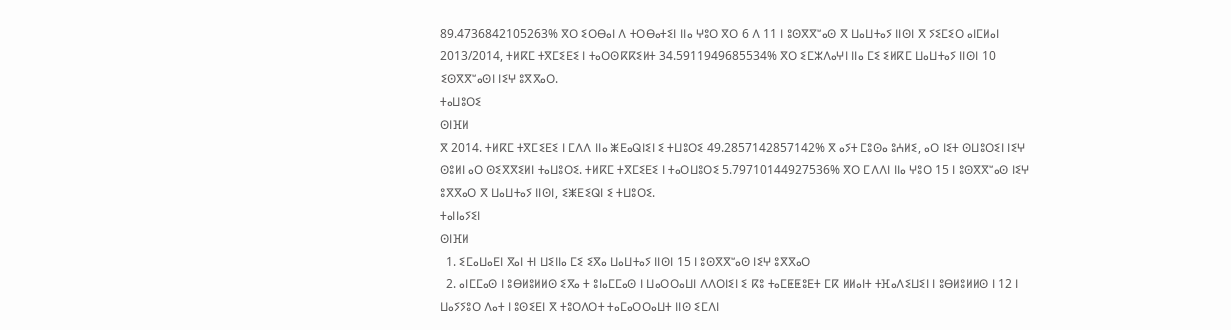89.4736842105263% ⴳⵔ ⵉⵔⴱⴰⵏ ⴷ ⵜⵔⴱⴰⵜⵉⵏ ⵏⵏⴰ ⵖⵓⵔ ⴳⵔ 6 ⴷ 11 ⵏ ⵓⵙⴳⴳⵯⴰⵙ ⴳ ⵡⴰⵡⵜⴰⵢ ⵏⵏⵙⵏ ⴳ ⵢⵉⵎⵉⵔ ⴰⵏⵎⵍⴰⵏ 2013/2014, ⵜⵍⴽⵎ ⵜⴳⵎⵉⴹⵉ ⵏ ⵜⴰⵔⵙⴽⴽⵉⵍⵜ 34.5911949685534% ⴳⵔ ⵉⵎⵣⴷⴰⵖⵏ ⵏⵏⴰ ⵎⵉ ⵉⵍⴽⵎ ⵡⴰⵡⵜⴰⵢ ⵏⵏⵙⵏ 10 ⵉⵙⴳⴳⵯⴰⵙⵏ ⵏⵉⵖ ⵓⴳⴳⴰⵔ.
ⵜⴰⵡⵓⵔⵉ
ⵙⵏⴼⵍ
ⴳ 2014. ⵜⵍⴽⵎ ⵜⴳⵎⵉⴹⵉ ⵏ ⵎⴷⴷ ⵏⵏⴰ ⵥⴹⴰⵕⵏⵉⵏ ⵉ ⵜⵡⵓⵔⵉ 49.2857142857142% ⴳ ⴰⵢⵜ ⵎⵓⵙⴰ ⵓⵄⵍⵉ, ⴰⵔ ⵏⵉⵜ ⵙⵡⵓⵔⵉⵏ ⵏⵉⵖ ⵙⵓⵍⵏ ⴰⵔ ⵙⵉⴳⴳⵉⵍⵏ ⵜⴰⵡⵓⵔⵉ. ⵜⵍⴽⵎ ⵜⴳⵎⵉⴹⵉ ⵏ ⵜⴰⵔⵡⵓⵔⵉ 5.79710144927536% ⴳⵔ ⵎⴷⴷⵏ ⵏⵏⴰ ⵖⵓⵔ 15 ⵏ ⵓⵙⴳⴳⵯⴰⵙ ⵏⵉⵖ ⵓⴳⴳⴰⵔ ⴳ ⵡⴰⵡⵜⴰⵢ ⵏⵏⵙⵏ, ⵉⵥⴹⵉⵕⵏ ⵉ ⵜⵡⵓⵔⵉ.
ⵜⴰⵏⵏⴰⵢⵉⵏ
ⵙⵏⴼⵍ
  1. ⵉⵎⴰⵡⴰⴹⵏ ⴳⴰⵏ ⵜⵏ ⵡⵉⵏⵏⴰ ⵎⵉ ⵉⴳⴰ ⵡⴰⵡⵜⴰⵢ ⵏⵏⵙⵏ 15 ⵏ ⵓⵙⴳⴳⵯⴰⵙ ⵏⵉⵖ ⵓⴳⴳⴰⵔ
  2. ⴰⵏⵎⵎⴰⵙ ⵏ ⵓⴱⵍⵓⵍⵍⵙ ⵉⴳⴰ ⵜ ⵓⵏⴰⵎⵎⴰⵙ ⵏ ⵡⴰⵔⵔⴰⵡⵏ ⴷⴷⵔⵏⵉⵏ ⵉ ⴽⵓ ⵜⴰⵎⵟⵟⵓⴹⵜ ⵎⴽ ⵍⵍⴰⵏⵜ ⵜⴼⴰⴷⵉⵡⵉⵏ ⵏ ⵓⴱⵍⵓⵍⵍⵙ ⵏ 12 ⵏ ⵡⴰⵢⵢⵓⵔ ⴷⴰⵜ ⵏ ⵓⵙⵉⴹⵏ ⴳ ⵜⵓⵔⴷⵔⵜ ⵜⴰⵎⴰⵔⵔⴰⵡⵜ ⵏⵏⵙ ⵉⵎⴷⵏ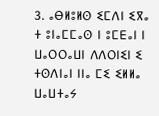3. ⴰⴱⵍⵓⵍⵙ ⵉⵎⴷⵏ ⵉⴳⴰ ⵜ ⵓⵏⴰⵎⵎⴰⵙ ⵏ ⵓⵎⴹⴰⵏ ⵏ ⵡⴰⵔⵔⴰⵡⵏ ⴷⴷⵔⵏⵉⵏ ⵉ ⵜⵙⴷⵏⴰⵏ ⵏⵏⴰ ⵎⵉ ⵉⵍⵍⴰ ⵡⴰⵡⵜⴰⵢ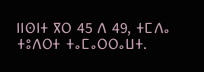ⵏⵏⵙⵏⵜ ⴳⵔ 45 ⴷ 49, ⵜⵎⴷⴰ ⵜⵓⴷⵔⵜ ⵜⴰⵎⴰⵔⵔⴰⵡⵜ.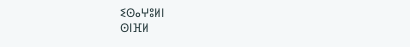ⵉⵙⴰⵖⵓⵍⵏ
ⵙⵏⴼⵍ